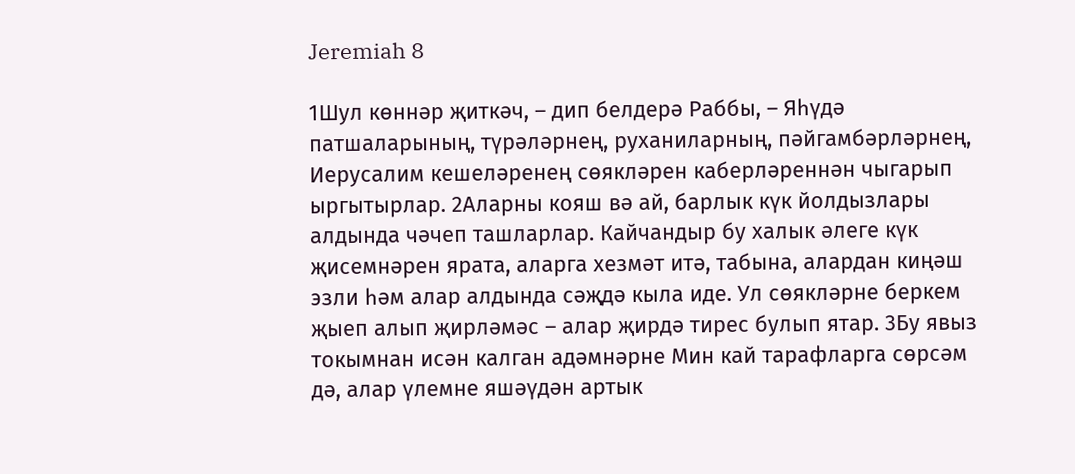Jeremiah 8

1Шул көннәр җиткәч, – дип белдерә Раббы, – Яһүдә патшаларының, түрәләрнең, руханиларның, пәйгамбәрләрнең, Иерусалим кешеләренең сөякләрен каберләреннән чыгарып ыргытырлар. 2Аларны кояш вә ай, барлык күк йолдызлары алдында чәчеп ташларлар. Кайчандыр бу халык әлеге күк җисемнәрен ярата, аларга хезмәт итә, табына, алардан киңәш эзли һәм алар алдында сәҗдә кыла иде. Ул сөякләрне беркем җыеп алып җирләмәс – алар җирдә тирес булып ятар. 3Бу явыз токымнан исән калган адәмнәрне Мин кай тарафларга сөрсәм дә, алар үлемне яшәүдән артык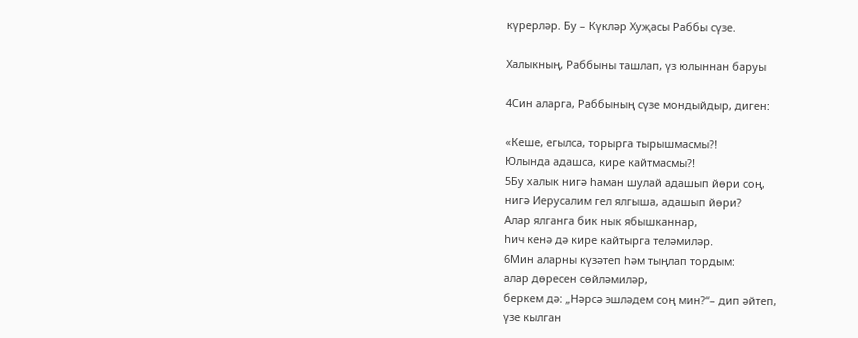күрерләр. Бу – Күкләр Хуҗасы Раббы сүзе.

Халыкның, Раббыны ташлап, үз юлыннан баруы

4Син аларга, Раббының сүзе мондыйдыр, диген:

«Кеше, егылса, торырга тырышмасмы?!
Юлында адашса, кире кайтмасмы?!
5Бу халык нигә һаман шулай адашып йөри соң,
нигә Иерусалим гел ялгыша, адашып йөри?
Алар ялганга бик нык ябышканнар,
һич кенә дә кире кайтырга теләмиләр.
6Мин аларны күзәтеп һәм тыңлап тордым:
алар дөресен сөйләмиләр,
беркем дә: „Нәрсә эшләдем соң мин?“– дип әйтеп,
үзе кылган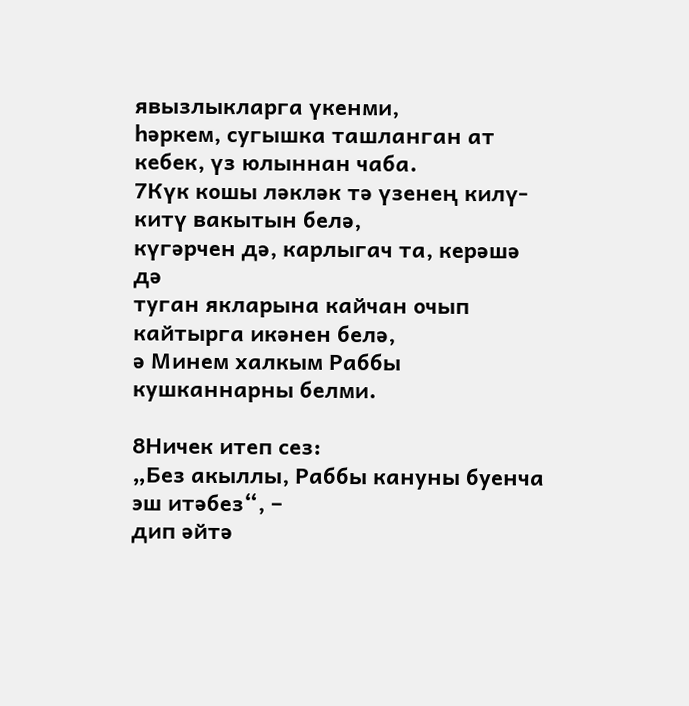явызлыкларга үкенми,
һәркем, сугышка ташланган ат кебек, үз юлыннан чаба.
7Күк кошы ләкләк тә үзенең килү-китү вакытын белә,
күгәрчен дә, карлыгач та, керәшә дә
туган якларына кайчан очып кайтырга икәнен белә,
ә Минем халкым Раббы кушканнарны белми.

8Ничек итеп сез:
„Без акыллы, Раббы кануны буенча эш итәбез“, –
дип әйтә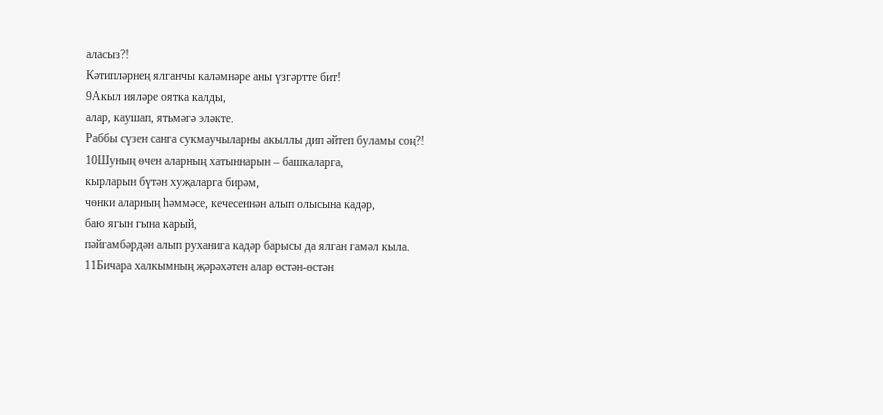аласыз?!
Кәтипләрнең ялганчы каләмнәре аны үзгәртте бит!
9Акыл ияләре оятка калды,
алар, каушап, ятьмәгә эләкте.
Раббы сүзен санга сукмаучыларны акыллы дип әйтеп буламы соң?!
10Шуның өчен аларның хатыннарын – башкаларга,
кырларын бүтән хуҗаларга бирәм,
чөнки аларның һәммәсе, кечесеннән алып олысына кадәр,
баю ягын гына карый,
пәйгамбәрдән алып руханига кадәр барысы да ялган гамәл кыла.
11Бичара халкымның җәрәхәтен алар өстән-өстән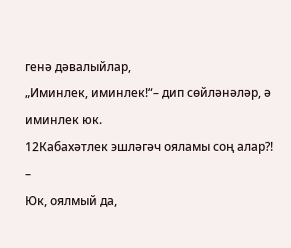генә дәвалыйлар,
„Иминлек, иминлек!“– дип сөйләнәләр, ә иминлек юк.
12Кабахәтлек эшләгәч ояламы соң алар?! –
Юк, оялмый да,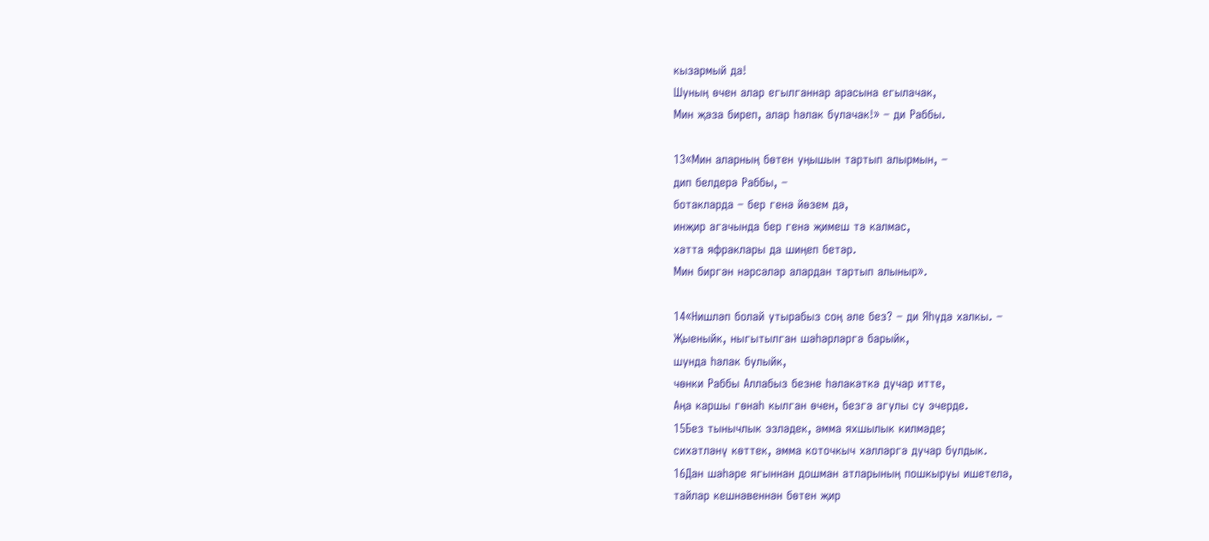кызармый да!
Шуның өчен алар егылганнар арасына егылачак,
Мин җәза биреп, алар һәлак булачак!» – ди Раббы.

13«Мин аларның бөтен уңышын тартып алырмын, –
дип белдерә Раббы, –
ботакларда – бер генә йөзем дә,
инҗир агачында бер генә җимеш тә калмас,
хәтта яфраклары да шиңеп бетәр.
Мин биргән нәрсәләр алардан тартып алыныр».

14«Нишләп болай утырабыз соң әле без? – ди Яһүдә халкы. –
Җыеныйк, ныгытылган шәһәрләргә барыйк,
шунда һәлак булыйк,
чөнки Раббы Аллабыз безне һәлакәткә дучар итте,
Аңа каршы гөнаһ кылган өчен, безгә агулы су эчерде.
15Без тынычлык эзләдек, әмма яхшылык килмәде;
сихәтләнү көттек, әмма коточкыч хәлләргә дучар булдык.
16Дан шәһәре ягыннан дошман атларының пошкыруы ишетелә,
тайлар кешнәвеннән бөтен җир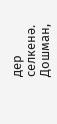дер селкенә.
Дошман,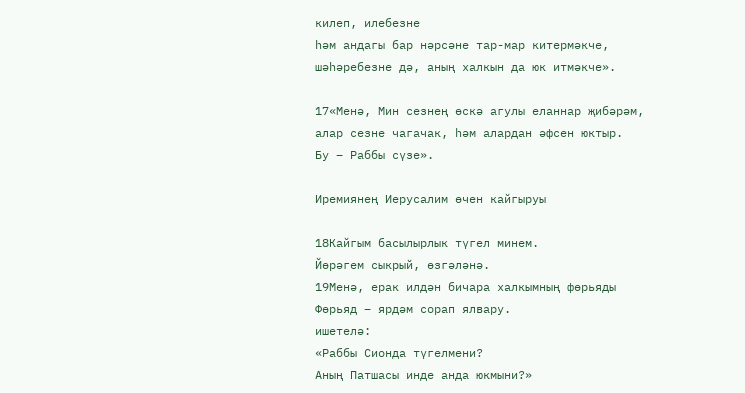килеп, илебезне
һәм андагы бар нәрсәне тар-мар китермәкче,
шәһәребезне дә, аның халкын да юк итмәкче».

17«Менә, Мин сезнең өскә агулы еланнар җибәрәм,
алар сезне чагачак, һәм алардан әфсен юктыр.
Бу – Раббы сүзе».

Иремиянең Иерусалим өчен кайгыруы

18Кайгым басылырлык түгел минем.
Йөрәгем сыкрый, өзгәләнә.
19Менә, ерак илдән бичара халкымның фөрьяды
Фөрьяд – ярдәм сорап ялвару.
ишетелә:
«Раббы Сионда түгелмени?
Аның Патшасы инде анда юкмыни?»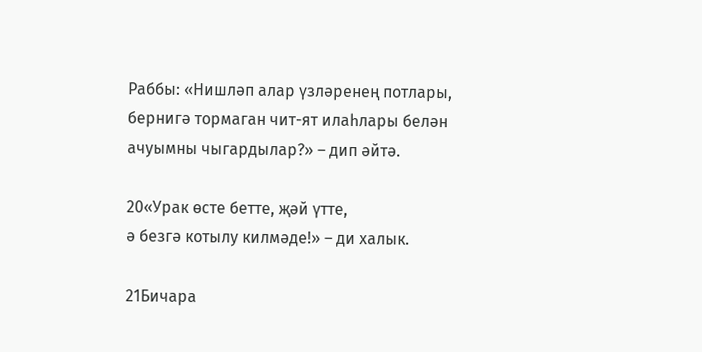Раббы: «Нишләп алар үзләренең потлары,
бернигә тормаган чит-ят илаһлары белән
ачуымны чыгардылар?» – дип әйтә.

20«Урак өсте бетте, җәй үтте,
ә безгә котылу килмәде!» – ди халык.

21Бичара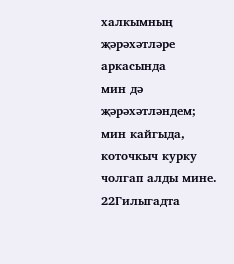халкымның җәрәхәтләре аркасында
мин дә җәрәхәтләндем;
мин кайгыда, коточкыч курку чолгап алды мине.
22Гилыгадта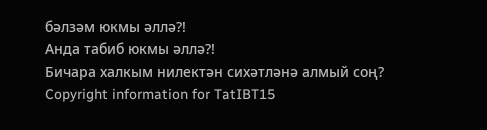бәлзәм юкмы әллә?!
Анда табиб юкмы әллә?!
Бичара халкым нилектән сихәтләнә алмый соң?
Copyright information for TatIBT15